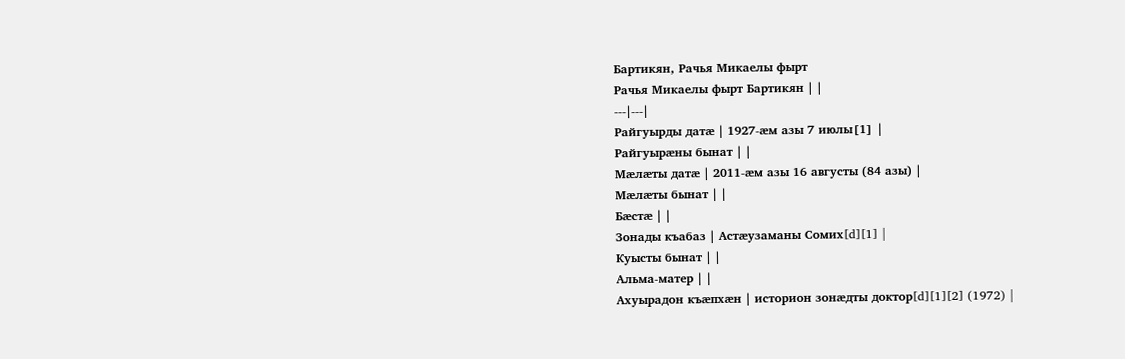Бартикян, Рачья Микаелы фырт
Рачья Микаелы фырт Бартикян | |
---|---|
Райгуырды датæ | 1927-æм азы 7 июлы[1] |
Райгуырæны бынат | |
Мæлæты датæ | 2011-æм азы 16 августы (84 азы) |
Мæлæты бынат | |
Бæстæ | |
Зонады къабаз | Астæузаманы Сомих[d][1] |
Куысты бынат | |
Альма-матер | |
Ахуырадон къæпхæн | историон зонæдты доктор[d][1][2] (1972) |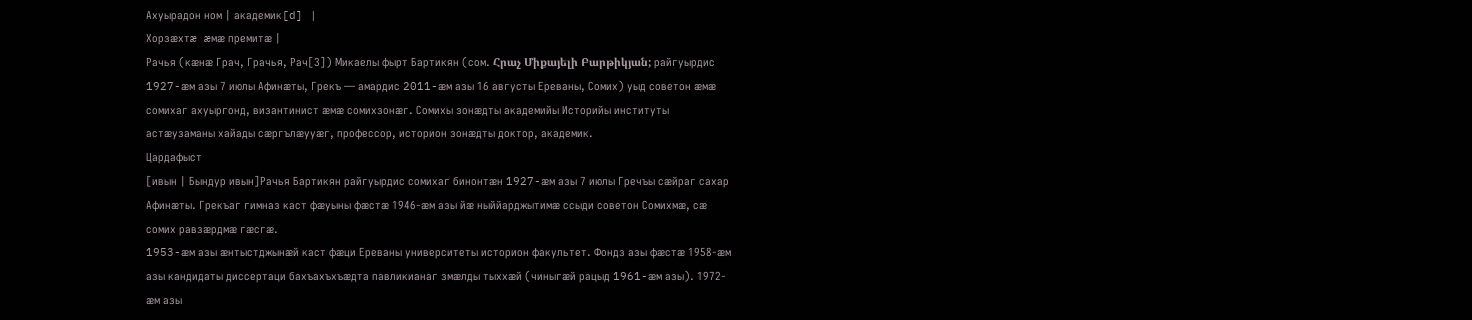Ахуырадон ном | академик[d] |
Хорзæхтæ æмæ премитæ |
Рачья (кæнæ Грач, Грачья, Рач[3]) Микаелы фырт Бартикян (сом. Հրաչ Միքայելի Բարթիկյան; райгуырдис 1927-æм азы 7 июлы Афинæты, Грекъ — амардис 2011-æм азы 16 августы Ереваны, Сомих) уыд советон æмæ сомихаг ахуыргонд, византинист æмæ сомихзонæг. Сомихы зонæдты академийы Историйы институты астæузаманы хайады сæргълæууæг, профессор, историон зонæдты доктор, академик.
Цардафыст
[ивын | Бындур ивын]Рачья Бартикян райгуырдис сомихаг бинонтæн 1927-æм азы 7 июлы Гречъы сæйраг сахар Афинæты. Грекъаг гимназ каст фæуыны фæстæ 1946-æм азы йæ ныййарджытимæ ссыди советон Сомихмæ, сæ сомих равзæрдмæ гæсгæ.
1953-æм азы æнтыстджынæй каст фæци Ереваны университеты историон факультет. Фондз азы фæстæ 1958-æм азы кандидаты диссертаци бахъахъхъæдта павликианаг змæлды тыххæй (чиныгæй рацыд 1961-æм азы). 1972-æм азы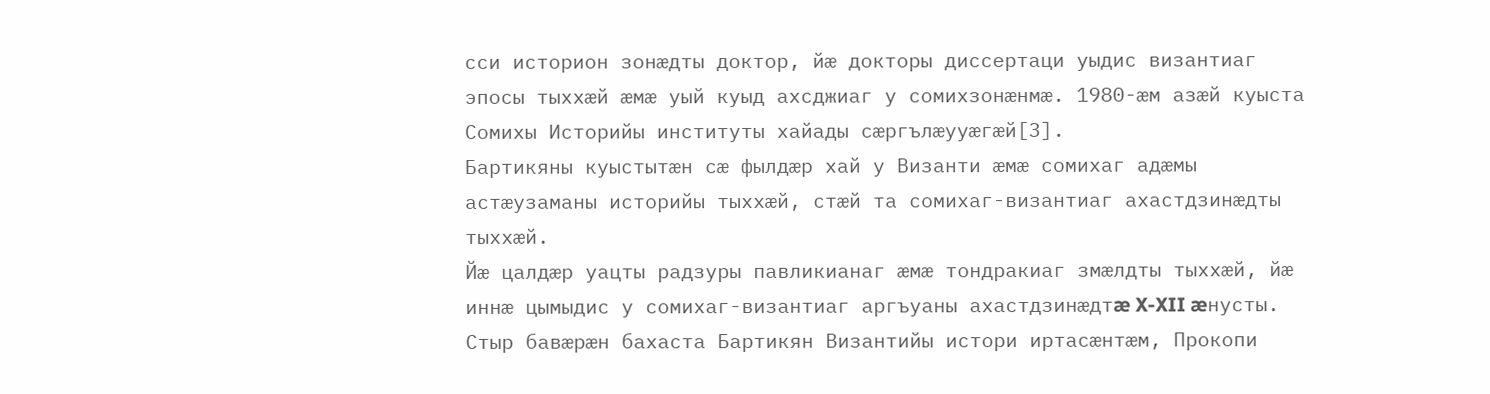сси историон зонæдты доктор, йæ докторы диссертаци уыдис византиаг эпосы тыххæй æмæ уый куыд ахсджиаг у сомихзонæнмæ. 1980-æм азæй куыста Сомихы Историйы институты хайады сæргълæууæгæй[3].
Бартикяны куыстытæн сæ фылдæр хай у Византи æмæ сомихаг адæмы астæузаманы историйы тыххæй, стæй та сомихаг-византиаг ахастдзинæдты тыххæй.
Йæ цалдæр уацты радзуры павликианаг æмæ тондракиаг змæлдты тыххæй, йæ иннæ цымыдис у сомихаг-византиаг аргъуаны ахастдзинæдтæ X-XII æнусты.
Стыр бавæрæн бахаста Бартикян Византийы истори иртасæнтæм, Прокопи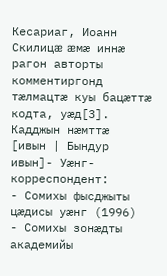Кесариаг, Иоанн Скилицæ æмæ иннæ рагон авторты комментиргонд тæлмацтæ куы бацæттæ кодта, уæд[3].
Кадджын нæмттæ
[ивын | Бындур ивын]- Уæнг-корреспондент:
- Сомихы фысджыты цæдисы уæнг (1996)
- Сомихы зонæдты академийы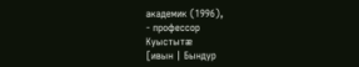академик (1996),
- профессор
Куыстытæ
[ивын | Бындур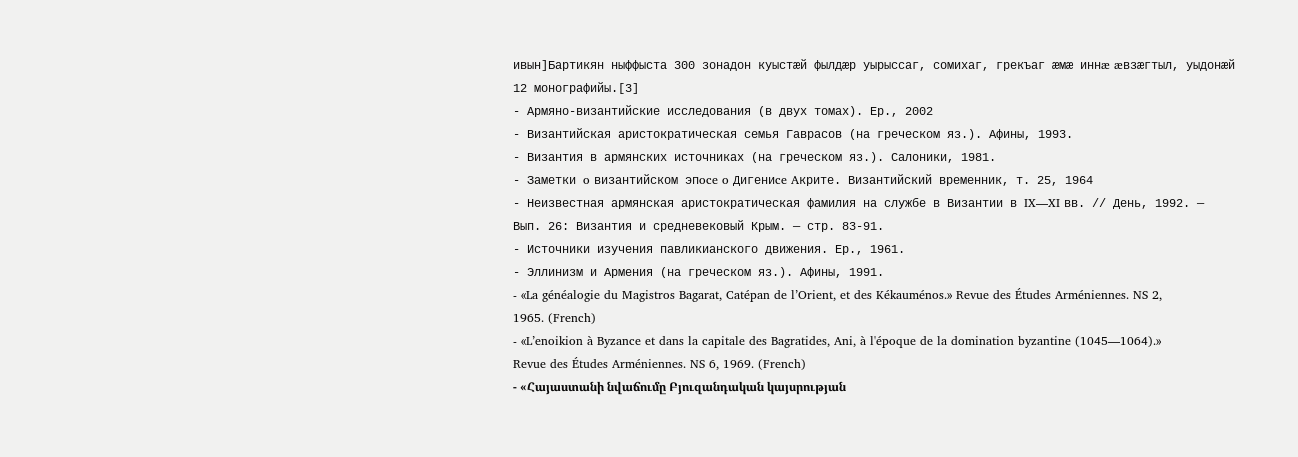ивын]Бартикян ныффыста 300 зонадон куыстæй фылдæр уырыссаг, сомихаг, грекъаг æмæ иннæ æвзæгтыл, уыдонæй 12 монографийы.[3]
- Армяно-византийские исследования (в двух томах). Ер., 2002
- Византийская аристократическая семья Гаврасов (на греческом яз.). Афины, 1993.
- Византия в армянских источниках (на греческом яз.). Салоники, 1981.
- Заметки o византийском эпoce o Дигениce Aкритe. Византийский временник, т. 25, 1964
- Неизвестная армянская аристократическая фамилия на службе в Византии в IX—XI вв. // День, 1992. — Вып. 26: Византия и средневековый Крым. — стр. 83-91.
- Источники изучения павликианского движения. Ер., 1961.
- Эллинизм и Армения (на греческом яз.). Афины, 1991.
- «La généalogie du Magistros Bagarat, Catépan de l’Orient, et des Kékauménos.» Revue des Études Arméniennes. NS 2, 1965. (French)
- «L’enoikion à Byzance et dans la capitale des Bagratides, Ani, à l'époque de la domination byzantine (1045—1064).» Revue des Études Arméniennes. NS 6, 1969. (French)
- «Հայաստանի նվաճումը Բյուզանդական կայսրության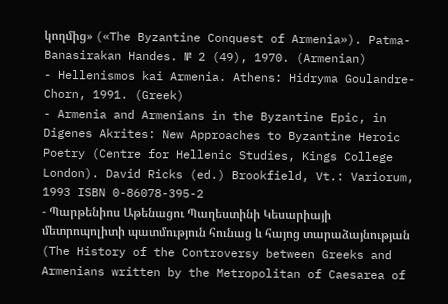կողմից» («The Byzantine Conquest of Armenia»). Patma-Banasirakan Handes. № 2 (49), 1970. (Armenian)
- Hellenismos kai Armenia. Athens: Hidryma Goulandre-Chorn, 1991. (Greek)
- Armenia and Armenians in the Byzantine Epic, in Digenes Akrites: New Approaches to Byzantine Heroic Poetry (Centre for Hellenic Studies, Kings College London). David Ricks (ed.) Brookfield, Vt.: Variorum, 1993 ISBN 0-86078-395-2
- Պարթենիոս Աթենացու Պաղեստինի Կեսարիայի մետրոպոլիտի պատմություն հունաց և հայոց տարաձայնության (The History of the Controversy between Greeks and Armenians written by the Metropolitan of Caesarea of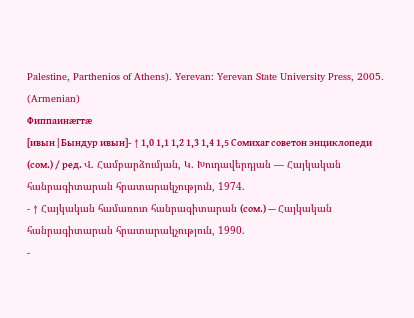Palestine, Parthenios of Athens). Yerevan: Yerevan State University Press, 2005. (Armenian)
Фиппаинæгтæ
[ивын | Бындур ивын]- ↑ 1,0 1,1 1,2 1,3 1,4 1,5 Сомихаг советон энциклопеди (сом.) / ред. Վ. Համբարձումյան, Կ. Խուդավերդյան — Հայկական հանրագիտարան հրատարակչություն, 1974.
- ↑ Հայկական համառոտ հանրագիտարան (сом.) — Հայկական հանրագիտարան հրատարակչություն, 1990.
-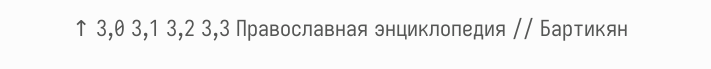↑ 3,0 3,1 3,2 3,3 Православная энциклопедия // Бартикян